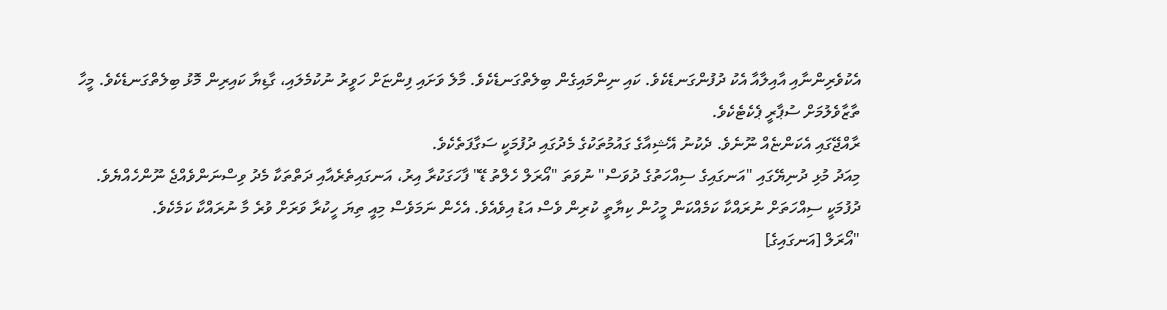އެކުވެރިންނާއި އާއިލާއާ އެކު ދުފުންގަނޑެކެވެ. ކައި ނިންމައިގެން ބިލެތްގަނޑެކެވެ. މާލެ ވަށައި ފިންޏަށް ހަވީރު ނުކުމެލައި، ގާޑިޔާ ކައިރިން މޮޅު ބިލެތްގަނޑެކެވެ. މީހާ ތާޒާވެލުމަށް ސުޕާރީ ޕެކެޓެކެވެ.
ރާއްޖޭގައި އެކަންޏެއް ނޫނެވެ. ދެކުނު އޭޝިއާގެ ގައުމުތަކުގެ މެދުގައި ދުފުމަކީ ސަގާފަތެކެވެ.
މިއަދު މުޅި ދުނިޔޭގައި "އަނގައިގެ ސިއްހަތުގެ ދުވަސް" ނުވަތަ "އޯރަލް ހެލްތު ޑޭ" ފާހަގަކުރާ އިރު، އަނގައިތެރެއާއި ދަތްތަކާ މެދު ވިސްނަންވެއްޖެ ނޫންހެއްޔެވެ.
ދުފުމަކީ ސިއްހަތަށް ނުރައްކާ ކަމެއްކަން މީހުން ކިޔާތީ ކުރިން ވެސް އަޑު އިވެއެވެ. އެހެން ނަމަވެސް މިއީ ތިޔަ ހީކުރާ ވަރަށް ވުރެ މާ ނުރައްކާ ކަމެކެވެ.
"އޯރަލް [އަނގައިގެ]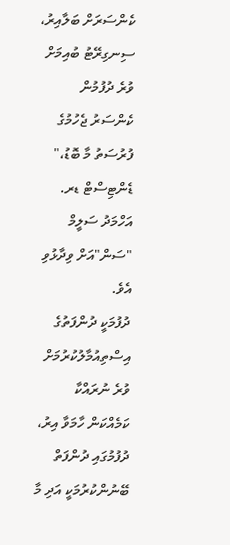ކެންސަރަށް ބަލާއިރު، ސިނގިރޭޓު ބުއިމަށް ވުރެ ދުފުމުން ކެންސަރު ޖެހުމުގެ ފުރުސަތު މާ ބޮޑު،" ޑެންޓިސްޓް ޑރ. އަހްމަދު ސަލީމް "ސަން"އަށް ވިދާޅުވި އެވެ.
ދުފުމަކީ ދުންފަތުގެ އިސްތިއުމާލުކުރުމަށް ވުރެ ނުރައްކާ ކަމެއްކަން ހާމަވާ އިރު، ދުފުމުގައި ދުންފަތް ބޭނުންކުރުމަކީ އަދި މާ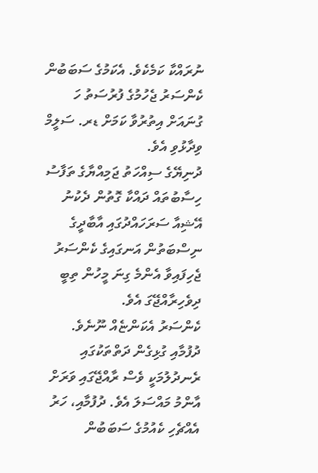ނުރައްކާ ކަމެކެވެ. އެކަމުގެ ސަބަބުން ކެންސަރު ޖެހުމުގެ ފުރުސަތު ހަ ގުނައަށް އިތުރުވާ ކަމަށް ޑރ. ސަލީމް ވިދާޅުވި އެވެ.
ދުނިޔޭގެ ސިއްހަތު ޖަމިއްޔާގެ ތަފާސު ހިސާބުތައް ދައްކާ ގޮތުން ދެކުނު އޭޝިއާ ސަރަހައްދުގައި އާބާދީގެ ނިސްބަތުން އަނގައިގެ ކެންސަރު ޖެހިފައިވާ އެންމެ ގިނަ މީހުން ތިބީ ދިވެހިރާއްޖޭގަ އެވެ.
ކެންސަރު އެކަންޏެއް ނޫނެވެ.
ދުފުމާއި ގުޅިގެން ދަތްތަކުގައި ރެނދުލުމަކީ ވެސް ރާއްޖޭގައި ވަރަށް އާންމު މައްސަލަ އެވެ. ދުފުމާއި، ހަރު އެއްޗެހި ކެއުމުގެ ސަބަބުން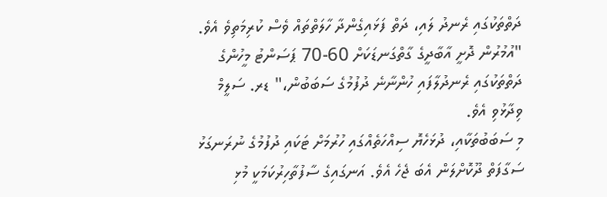ދަތްތަކުގައި ރެނދު ލައި، ދަތް ފަޅައިގެންދާ ހާލަތްތައް ވެސް ކުރިމަތިވެ އެވެ.
"އުމުރުން ދޮށީ އާބާދީގެ ގާތްގަނޑަކަށް 60-70 ޕަސަންޓު މީހުންގެ ދަތްތަކުގައި ރެނދުލާފައި ހުންނާނެ ދުފުމުގެ ސަބަބުން،" ޑރ. ސަލީމް ވިދާޅުވި އެވެ.
މި ސަބަބުތަކާއި، ދުޅަހެޔޮ ސިއްހަތެއްގައި ހުރުމަށް ޓަކައި ދުފުމުގެ ނުރަނގަޅު ސަގާފަތް ދޫކޮށްލަން އެބަ ޖެހެ އެވެ. އަނގައިގެ ސާފުތާހިރުކަމަކީ މުޅި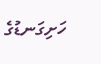ހަށިގަނޑުގެ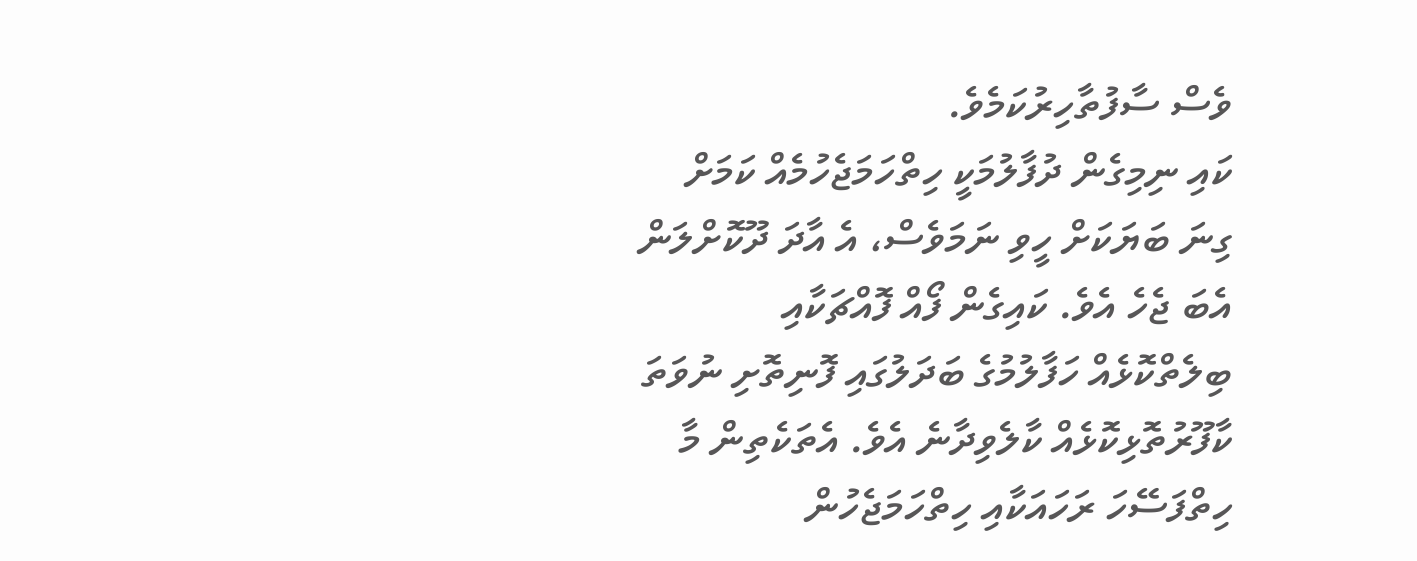ވެސް ސާފުތާހިރުކަމެވެ.
ކައި ނިމިގެން ދުފާލުމަކީ ހިތްހަމަޖެހުމެއް ކަމަށް ގިނަ ބަޔަކަށް ހީވި ނަމަވެސް، އެ އާދަ ދޫކޮށްލަން އެބަ ޖެހެ އެވެ. ކައިގެން ފޯއް ފޮއްޗަކާއި ބިލެތްކޮޅެއް ހަފާލުމުގެ ބަދަލުގައި ފޮނިތޮށި ނުވަތަ ކާފޫރުތޮޅިކޮޅެއް ކާލެވިދާނެ އެވެ. އެތަކެތިން މާ ހިތްފަސޭހަ ރަހައަކާއި ހިތްހަމަޖެހުން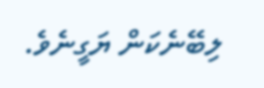ލިބޭނެކަން ޔަގީނެވެ.